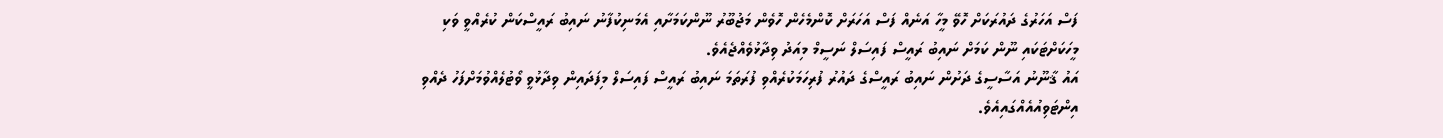ފަސް އަހަރުގެ ދައުރަކަށް ހޮވޭ މީހާ އަނެއް ފަސް އަހަރަށް ކޮންމެހެން ހޮވެން މަޖުބޫރު ނޫންކަމަށާއި އެމަނިކުފާނު ނައިބު ރައީސްކަން ކުރެއްވީ ވަކި މީހަކަށްޓަކައި ނޫން ކަމަށް ނައިބު ރައީސް ފައިސަލް ނަސީމް މިއަދު ވިދާޅުވެއްޖެއެވެ.
އައު ޤާނޫނު އަސާސީގެ ދަށުން ނައިބު ރައީސްގެ ދައުރު ފުރިހަމަކުރެއްވި ފުރަތަމަ ނައިބު ރައީސް ފައިސަލް މިފަދައިން ވިދާޅުވީ ވޯޓުލެއްވުމަށްފަހު ދެއްވި އިންޓަވިއުއެއްގައިއެވެ.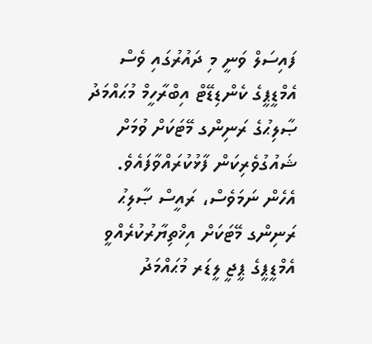ފައިސަލް ވަނީ މި ދައުރުގައި ވެސް އެމްޑީޕީގެ ކެންޑިޑޭޓް އިބްރާހީމް މުޙައްމަދު ޞާލިޙުގެ ރަނިންގ މޭޓަކަށް ވުމަށް ޝައުގުވެރިކަން ފާޅުކުރައްވާފައެވެ. އެހެން ނަމަވެސް، ރައީސް ޞާލިޙު ރަނިންގ މޭޓަކަށް އިޚްތިޔާރުކުރެއްވީ އެމްޑީޕީގެ ޕީޖީ ލީޑަރ މުޙައްމަދު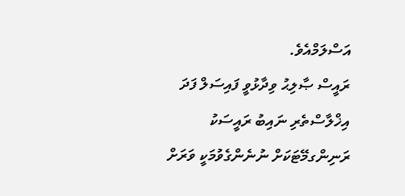އަސްލަމްއެވެ.
ރައީސް ޞާލިޙު ވިދާޅުވީ ފައިސަލް ފަދަ އިޚްލާސްތެރި ނައިބު ރައީސަކު ރަނިންގމޭޓަކަށް ނުނެންގެވުމަކީ ވަރަށް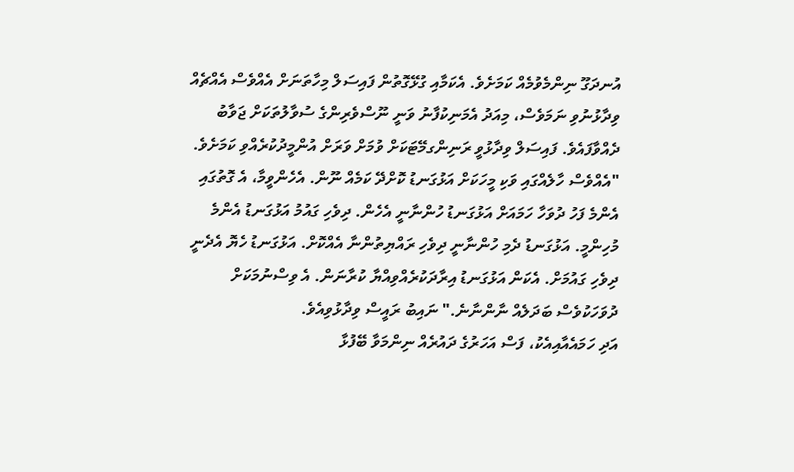އުނދަގޫ ނިންމެވުމެއް ކަމަށެވެ. އެކަމާއި ގުޅޭގޮތުން ފައިސަލް މިހާތަނަށް އެއްވެސް އެއްޗެއް ވިދާޅުނުވި ނަމަވެސް، މިއަދު އެމަނިކުފާނު ވަނީ ނޫސްވެރިންގެ ސުވާލުތަކަށް ޖަވާބު ދެއްވާފައެވެ. ފައިސަލް ވިދާޅުވީ ރަނިންގމޭޓަކަށް ވުމަށް ވަރަށް އުންމީދުކުރެއްވި ކަމަށެވެ.
"އެއްވެސް ހާލެއްގައި ވަކި މީހަކަށް އަޅުގަނޑު ކޮށްދޭ ކަމެއް ނޫން. އެހެންވީމާ، އެ ގޮތުގައި އެންމެ ފަހު ދުވަހާ ހަމައަށް އަޅުގަނޑު ހުންނާނީ އެހެން. ދިވެހި ގައުމު އަޅުގަނޑު އެންމެ މުހިންމީ. އަޅުގަނޑު ދެމި ހުންނާނީ ދިވެހި ރައްޔިތުންނާ އެއްކޮށް. އަޅުގަނޑު ހެޔޮ އެދެނީ ދިވެހި ގައުމަށް. އެކަން އަޅުގަނޑު އިރާދަކުރެއްވިއްޔާ ކުރާނަން. އެ ވިސްނުމަކަށް ދުވަހަކުވެސް ބަދަލެއް ނާންނާނެ." ނައިބު ރައީސް ވިދާޅުވިއެވެ.
އަދި ހަމައެއާއިއެކު، ފަސް އަހަރުގެ ދައުރެއް ނިންމަވާ ބޭފުޅާ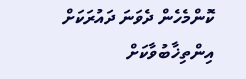ކޮންމެހެން ދެވަނަ ދައުރަކަށް އިންތިޚާބުވާކަށް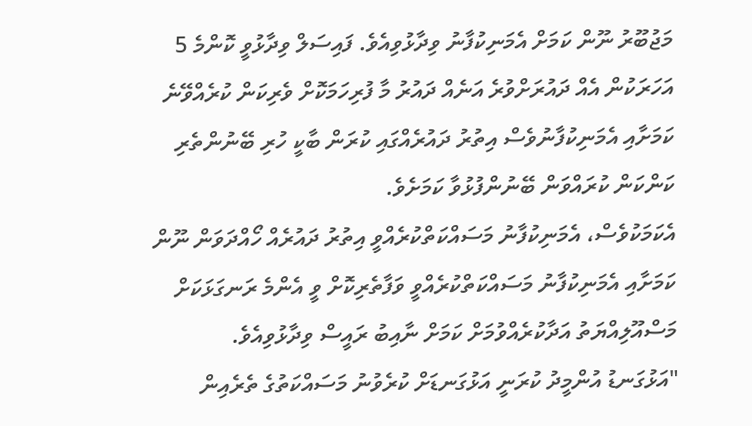މަޖުބޫރު ނޫން ކަމަށް އެމަނިކުފާނު ވިދާޅުވިއެވެ. ފައިސަލް ވިދާޅުވީ ކޮންމެ 5 އަހަރަކުން އެއް ދައުރަށްވުރެ އަނެއް ދައުރު މާ ފުރިހަމަކޮށް ވެރިކަން ކުރެއްވޭނެ ކަމަށާއި އެމަނިކުފާނުވެސް އިތުރު ދައުރެއްގައި ކުރަން ބާކީ ހުރި ބޭނުންތެރި ކަންކަން ކުރައްވަން ބޭނުންފުޅުވާ ކަމަށެވެ.
އެކަމަކުވެސް، އެމަނިކުފާނު މަސައްކަތްކުރެއްވީ އިތުރު ދައުރެއް ހޯއްދަވަން ނޫން ކަމަށާއި އެމަނިކުފާނު މަސައްކަތްކުރެއްވީ ވަފާތެރިކޮށް ވީ އެންމެ ރަނގަޅަކަށް މަސްއޫލިއްޔަތު އަދާކުރެއްވުމަށް ކަމަށް ނާއިބު ރައީސް ވިދާޅުވިއެވެ.
"އަޅުގަނޑު އުންމީދު ކުރަނީ އަޅުގަނޑަށް ކުރެވުނު މަސައްކަތުގެ ތެރެއިން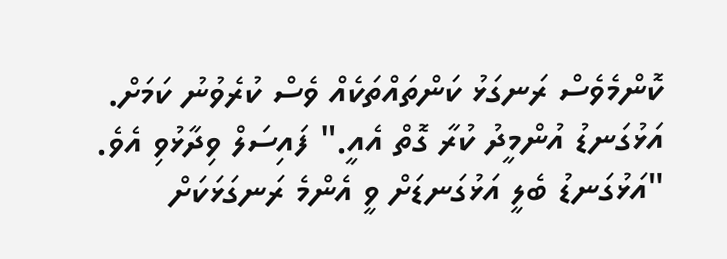ކޮންމެވެސް ރަނގަޅު ކަންތައްތަކެއް ވެސް ކުރެވުނު ކަމަށް. އަޅުގަނޑު އުންމީދު ކުރާ ގޮތް އެއީ." ފައިސަލް ވިދާޅުވި އެވެ.
"އަޅުގަނޑު ބެލީ އަޅުގަނޑަށް ވީ އެންމެ ރަނގަޅަކަށް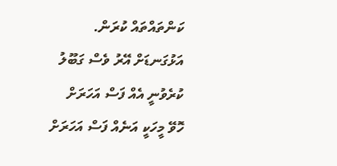ކަންތައްތައް ކުރަން. އަޅުގަނޑަށް އޭރު ވެސް ގަބޫލު ކުރެވުނީ އެއް ފަސް އަހަރަށް ހޮވޭ މީހަކީ އަނެއް ފަސް އަހަރަށް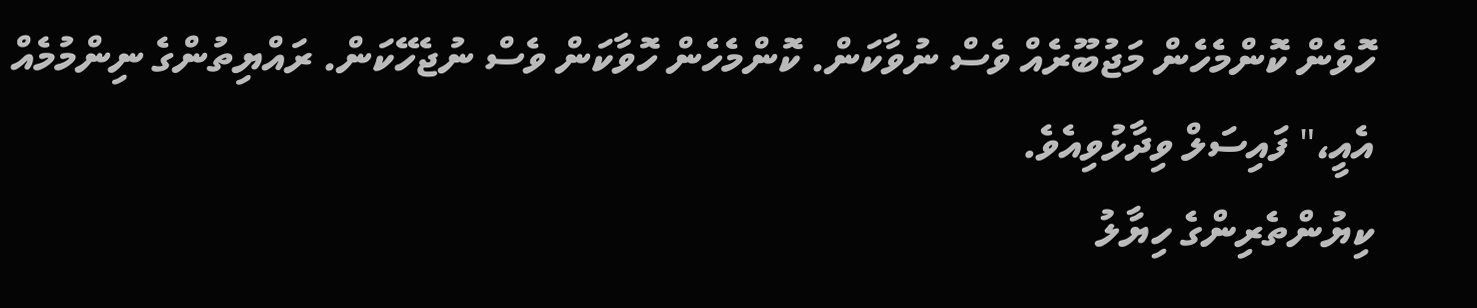ހޮވެން ކޮންމެހެން މަޖުބޫރެއް ވެސް ނުވާކަން. ކޮންމެހެން ހޮވާކަން ވެސް ނުޖެހޭކަން. ރައްޔިތުންގެ ނިންމުމެއް އެއީ،" ފައިސަލް ވިދާޅުވިއެވެ.
ކިޔުންތެރިންގެ ހިޔާލު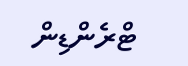ޓްރެންޑިން